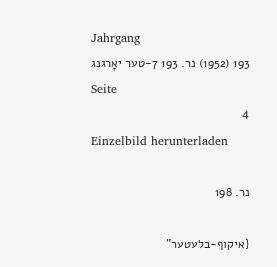Jahrgang
193 (1952) נר. 193 7-טער יאָרגנג
Seite
4
Einzelbild herunterladen

נר. 198

{איקוף-בלעטער"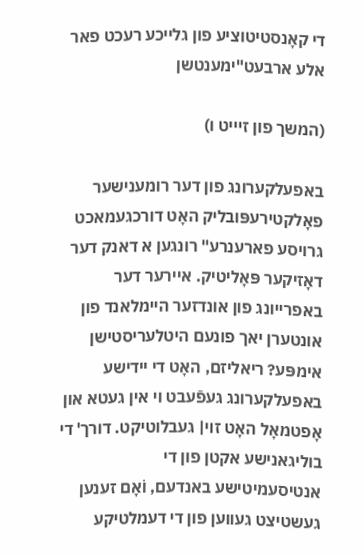די קאָנסטיטוציע פון גלייכע רעכט פאר אלע ארבעט"ימענטשן

(המשך פון זײיט ו)

באפעלקערונג פון דער רומענישער פאָלקטירעפּובליק האָט דורכגעמאכט גרויסע פארענרע" רונגען א דאנק דער דאָזיקער פּאָליטיק. איירער דער באפרייונג פון אונדזער היימלאנד פון אונטערן יאך פונעם היטלעריסטישן אימפּע? ריאליזם, האָט די יידישע באפעלקערונג געפֿעבט וי אין געטא און אָפטמאָל האָט זױ| געבלוטיקט. דורך' די בוליגאנישע אקטן פון די אנטיסעמיטישע באנדעם, וֹאָם זענען געשטיצט געווען פון די דעמלטיקע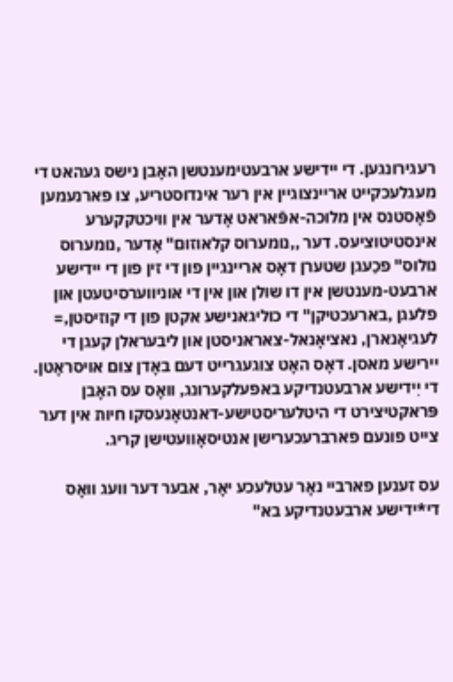רעגירונגען. די יידישע ארבעטימענטשן האָבן נישס געהאט די מעגלעכקייט אריינצוגיין אין רער אינדוסטריע, צו פארנעמען פֿאָסטנס אין מלוכה-אפּֿאראט אָדער אין װיכטקקערע אינסטיטוציעס. דער ,,נומערוס קלאוזום" אָדער ,נומערוס נולוס" פכַעגן שטערן דאָס אריינגיין פון די זין פון די יידישע ארבעט-מענטשן אין דו שולן און אין די אוניווערסיטעטן און פלעגן ,בארעכטיקן" די כוליגאנישע אקטן פון די קוזיסטן,= לעגיאָנארן, נאציאָנאל-צאראניסטן און ליבעראלן קעגן די יירישע מאסן. דאָס האָט צוגעגרייט דעם באָדן צום אויסראָטן. די יִידישע ארבעטנדיקע באפעלקערונג, וואָס עס האָבן פּראקטיצירט די היטלעריסטישע-דאנטאָנעסקו חיות אין דער צייט פונעם פארברעכערישן אנטיסאָוועטישן קריג.

עס זענען פארביי נאָר עטלעכע יאָר, אבער דער וועג וואָס די*ידישע ארבעטנדיקע בא"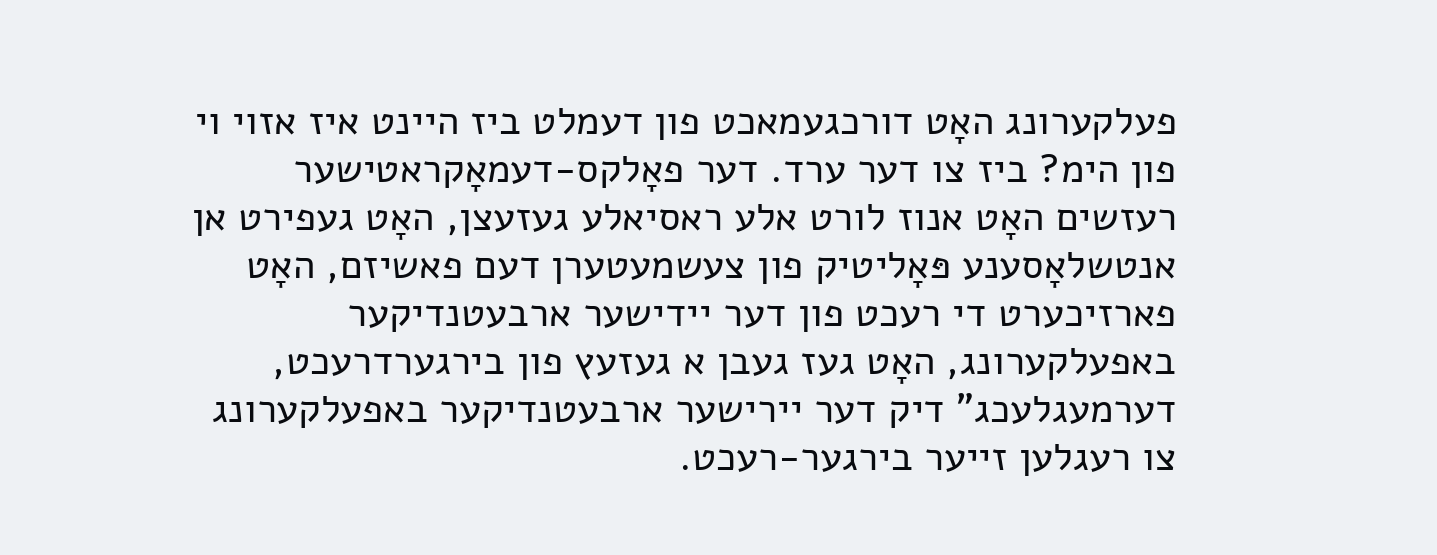פעלקערונג האָט דורכגעמאכט פון דעמלט ביז היינט איז אזוי וי פון הימ? ביז צו דער ערד. דער פאָלקס-דעמאָקראטישער רעזשים האָט אנוז לורט אלע ראסיאלע געזעצן, האָט געפירט אן אנטשלאָסענע פּאָליטיק פון צעשמעטערן דעם פאשיזם, האָט פארזיכערט די רעכט פון דער יידישער ארבעטנדיקער באפעלקערונג, האָט געז געבן א געזעץ פון בירגערדרעכט, דערמעגלעכג" דיק דער יירישער ארבעטנדיקער באפעלקערונג צו רעגלען זייער בירגער-רעכט.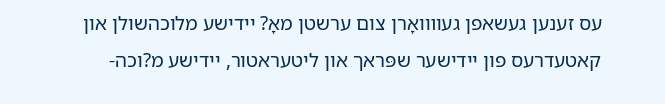עס זענען געשאפן געוװואָרן צום ערשטן מאָ? יידישע מלוכהשולן און קאטעדרעס פון יידישער שפּראך און ליטעראטור, יידישע מ?וכה-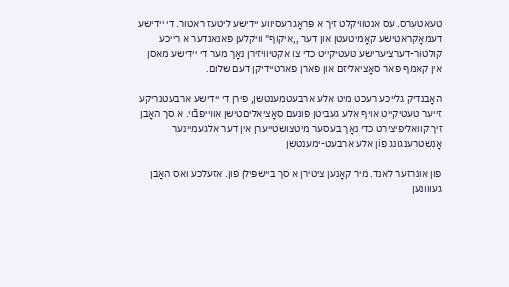טעאטערס. עס אנטוויקלט זיך א פּראָגרעסיווע יידישע ליטעז ראטור. די יידישע דעמאָקראטישע קאָמיטעטן און דער ,,איקוף" וויקלען פאנאנדער א רייכע קולטור-דערציערישע טעטיקייט כדי צו אקטיוויזירן נאָך מער די יידישע מאסן אין קאמף פאר סאָציאליזם און פארן פארטיידיקן דעם שלום.

האָבנדיק גלייכע רעכט מיט אלע ארבעטמענטשן, פירן די יידישע ארבעטנריקע זייער טעטיקייט אויף אלע געביטן פונעם סאָציאליםטישן אוױיפבֿוי. א סך האָבן זיך קוואליפיצירט כדי נאָך בעסער מיטצושטייערן אין דער אלגעמיינער אָנשטרענגונג פוֹן אלע ארבעט-ימענטשן

פון אונרזער לאנד. מיר קאָנען ציטירן א סך ביישפּילן פון. אזעלכע ואס האָבן געווונען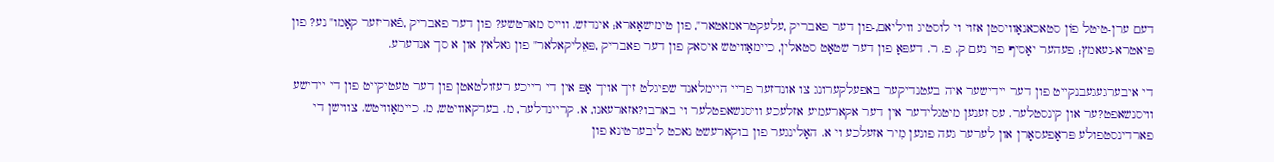דעם ערן-טיטל פוֹן סטאכאנאָוויסטן אזוי וי לוסטיג וויליאם,-פון דער פאבריק ,עלעקטראמאטאר", פון טימישאָארא; אינדזש. ווייס מארטשע? פון דער פאבריק ,פֿאריזער קאָמו" נע? פון פּיאטרא-נעאמץ; פעהער יאָסיף פוי נעם ק. פ. ר. דעפּאָ פון דער שטאָט סטאלין, כיימאָװיטש איסאק פון דער פאבריק ,פּאֵליקאלאר" פון גאלאץ און א סך אנדערע.

די איבערגעגעבנקייט פון דער יידישער איה בעטנדיקער באפעלקערונג צו אונדזער פריי היימלאנד שפיגלט זיך אויך אָפּ אין די רייכע רעזולטאטן פון דער טעטיקייט פון די יידישע וויסנשאפט?ער און קינסטלער. עס זענען מיטגלידער אין דער אקארעמיע אזלעכע וויסנשאפטלער וי בארבו?אזארעאנו, א. קריינדלער, מ. בערקאוויטש, מ. כיימאָוויטש. צווישן די פארדינסטפולע פּראָפעסאָרן און לערער געה פונען מִיר אזעלכע וי א. האָלינגער פון בוקארעשט נאכט ליבערטינא פון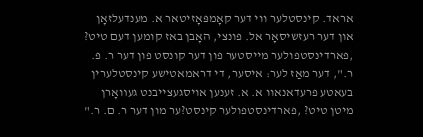אראד. קינסטלער ווי דער קאָמפּאָזיטאר א. מענדעלזאָן און דער רעזשיסאָר אל. פונצי, האָבן באז קומען דעם טיט? ,פארדינסטפולער מייסטער פון דער קונסט פון דער ר. פ. ר.", דער מאַז לער: איסער, די דראמאטישע קינסטלערין בעאטע פרעדאנאוו א. א. זענען אויסגעצייבנט געװאָרן מיטן טיט? ,פארדינסטפולער קינסט?ער מון דער ר. ם. ר."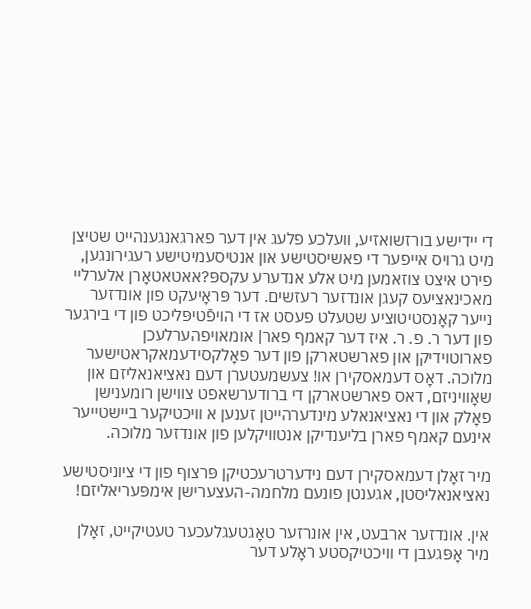די יידישע בורזשואזיע, וועלכע פלעג אין דער פארגאנגענהייט שטיצן מיט גרויס אייפער די פאשיסטישע און אנטיסעמיטישע רעגירונגען, פירט איצט צוזאמען מיט אלע אנדערע עקספּ?אאטאטאָרן אלערליי מאכינאציעס קעגן אונדזער רעזשים. דער פּראָיעקט פון אונדזער נייער קאָנסטיטוציע שטעלט פעסט אז די הױפֿטיפּליכט פון די בירגער פון דער ר. פ. ר. איז דער קאמף פאר| אומאויפהערלעכן פארוטוידיקן און פארשטארקן פון דער פאָלקסידעמאקראטישער מלוכה. דאָס דעמאסקירן או! צעשמעטערן דעם נאציאנאליזם און שאָוויניזם, דאס פארשטארקן די ברודערשאפט צווישן רומענישן פאָלק און די נאציאנאלע מינדערהייטן זענען א וויכטיקער ביישטייער אינעם קאמף פארן בליענדיקן אנטוויקלען פון אונדזער מלוכה.

מיר זאָלן דעמאסקירן דעם נידערטרעכטיקן פּרצוף פון די ציוניסטישע נאציאנאליסטן, אגענטן פונעם מלחמה-העצערישן אימפּעריאליזם!

אין. אונדזער ארבעט, אין אונרזער טאָגטעגלעכער טעטיקייט, זאָלן מיר אָפּגעבן די וויכטיקסטע ראָלע דער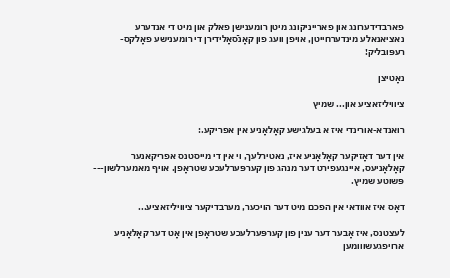פארבדידערונג און פארייניקונג מיטן רומענישן פאלק און מיט די אנדערע נאציאנאלע מינדערחייטן, אויפן וועג פון קאָנֿסאָלידירן די רומענישע פאָלקס-רעפּובליק!

נאָטיצן

ציוויליזאציע און... שמיץ

רואנדא-אורינדי איז א בעלגישע קאָלאָניע אין אפריקע.:

אין דער דאָזיקער קאָלאָניע איז, נאטירלעך, וי אין די מייסטנס אפריקאנער קאָלאָניעס, איינגעפירט דער מנהג פון קערפּערלעכע שטראָפן. אויף מאמערלשון--- פּשוטע שמיץ.

דאָס איז אוודאי אין הפכם מיט דער הויכער, מערבדיקער ציוויליזאציע...

לעצטנס, איז אָבער דער ענין פון קערפּערלעכע שטראָפן אין אָט דער קאָלאָניע ארויפגעשווומען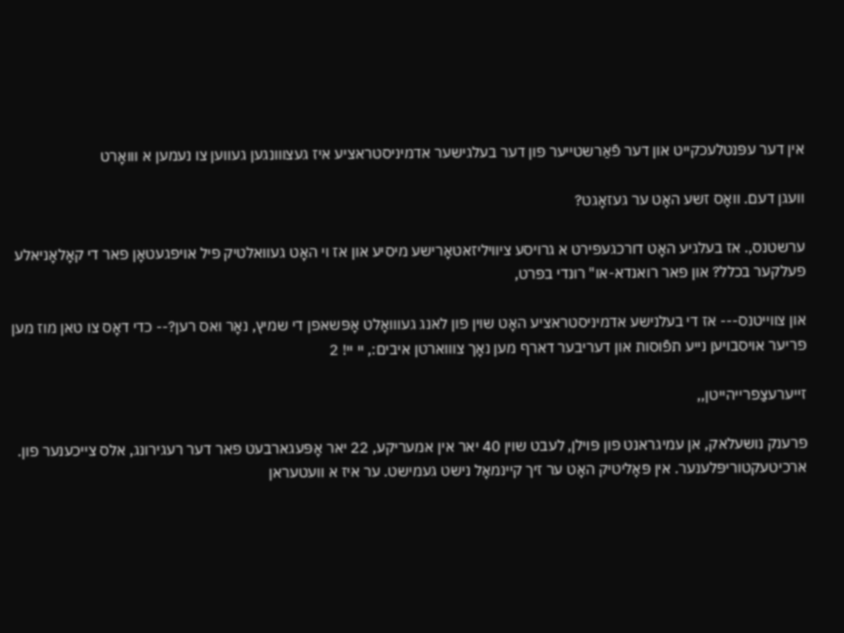אין דער עפּנטלעכקייט און דער פֿאַרשטייער פון דער בעלגישער אדמיניסטראציע איז געצווונגען געווען צו נעמען א װואָרט

וועגן דעם. וואָס זשע האָט ער געזאָגט?

ערשטנס,. אז בעלגיע האָט דורכגעפירט א גרויסע ציוויליזאטאָרישע מיסיע און אז וי האָט געוואלטיק פיל אויפגעטאָן פאר די קאָלאָניאלע פעלקער בכלל? און פאר רואנדא-או" רונדי בפרט,

און צווייטנס--- אז די בעלנישע אדמיניסטראציע האָט שוין פון לאנג געװואָלט אָפּשאפן די שמיץ, נאָר ואס רען?-- כדי דאָס צו טאן מוז מען פריער אויסבויען נייע תפֿוסות און דעריבער דארף מען נאָך צוווארטן איבים:, יי יי! 2

זײערעצַפרייהייטן,,

פרענק נושעלאק, אן עמיגראנט פון פּױלן, לעבט שוין 40 יאר אין אמעריקע, 22 יאר אָפּעגארבעט פאר דער רעגירונג, אלס צייכענער פון. ארכיטעקטוריפּלענער. אין פּאָליטיק האָט ער זיך קיינמאָל נישט געמישט. ער איז א וועטעראן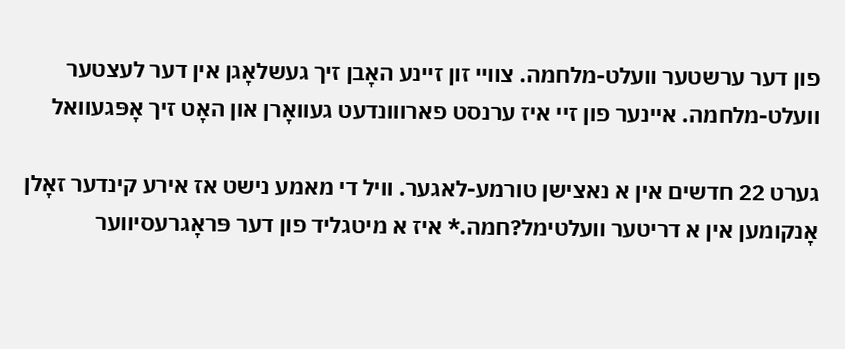פון דער ערשטער וועלט-מלחמה. צוויי זון זיינע האָבן זיך געשלאָגן אין דער לעצטער וועלט-מלחמה. איינער פון זיי איז ערנסט פארווונדעט געוואָרן און האָט זיך אָפּגעוואל

גערט 22 חדשים אין א נאצישן טורמע-לאגער. וויל די מאמע נישט אז אירע קינדער זאָלן אָנקומען אין א דריטער וועלטימל?חמה.* איז א מיטגליד פון דער פּראָגרעסיווער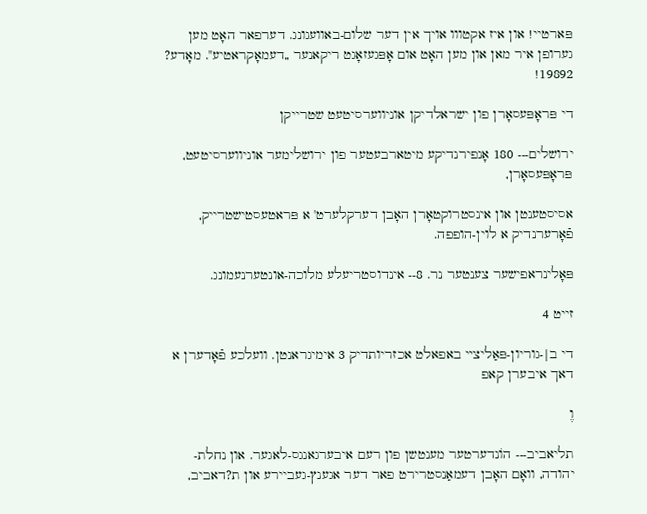פּארטיי! און איז אקטווו אויך אין דער שלום-באוועגונג. דערפאר האָט מען גערופן איר מאן און מען האָט אום אָפּגעזאָגט ריקאנער ,,דעמאָקראטיע". מאָדע? 19892!

די פּראָפּעסאָרן פון ישראלדיקן אוניווערסיטעט שטרייקן

ירושלים--- 180 אָנפירנדיקע מיטארבעטער פון ירושלימער אוניווערסיטעט, פּראָפּעסאָרן,

אסיסטענטן און אינסטרוקטאָרן האָבן דערקלערט' א פּראטעסטישטרייק, פֿאָרערנדיק א לוין-הופפה.

פּאָלינראפישער צענטער נר. 8-- אינדוסטריעלע מלוכה-אונטערנעמונג.

זייט 4

די ב|-גוריון-פּאַליצײ באפאלט אכזריותדיק 3 אימיגראנטן. וועלכע פֿאָדערן א דאך איבערן קאפ

וֶ

תליאביב--- הוֹנדערטער מענטשן פון רעם איבערגאנגס-לאגער. און נחלת-יהודה, וואָם האָבן דעמאַנסטרירט פאר דער אגענץ-געביירע און ת?דאביב,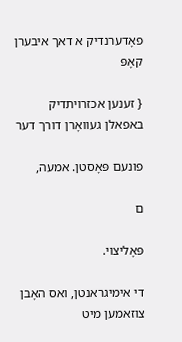פאָדערנדיק א דאך איבערן קאָפּ

{ זענען אכזרויתדיק באפאלן געוואָרן דורך דער

פונעם פּאָסטן. אמעה,

ם

פּאָליצוי.

די אימיגראנטן, ואס האָבן צוזאמען מיט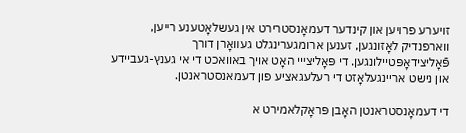זויערע פרויען און קינדער דעמאָנסטרירט אין געשלאָטענע רייען, ווארפנדיק לאָזונגען, זענען ארומגערינגלט געװאָרן דורך פּֿאָליצידאָפּטיילונגען. די פּאָליצײי האָט אויך באוואכט די אי גענץ-געביידע און נישט אריינגעלאָזט די רעלעגאציע פון דעמאנסטראנטן.

די דעמאָנסטראנטן האָבן פּראָקלאמירט א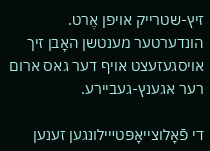זיץ-שטרייק אויפן אֶרט. הונדערטער מענטשן האָבן זיך אויסגעזעצט אויף דער גאס ארום רער אגענץ-געביירע.

די פֿאָלוצייאָפּטײילונגען זענען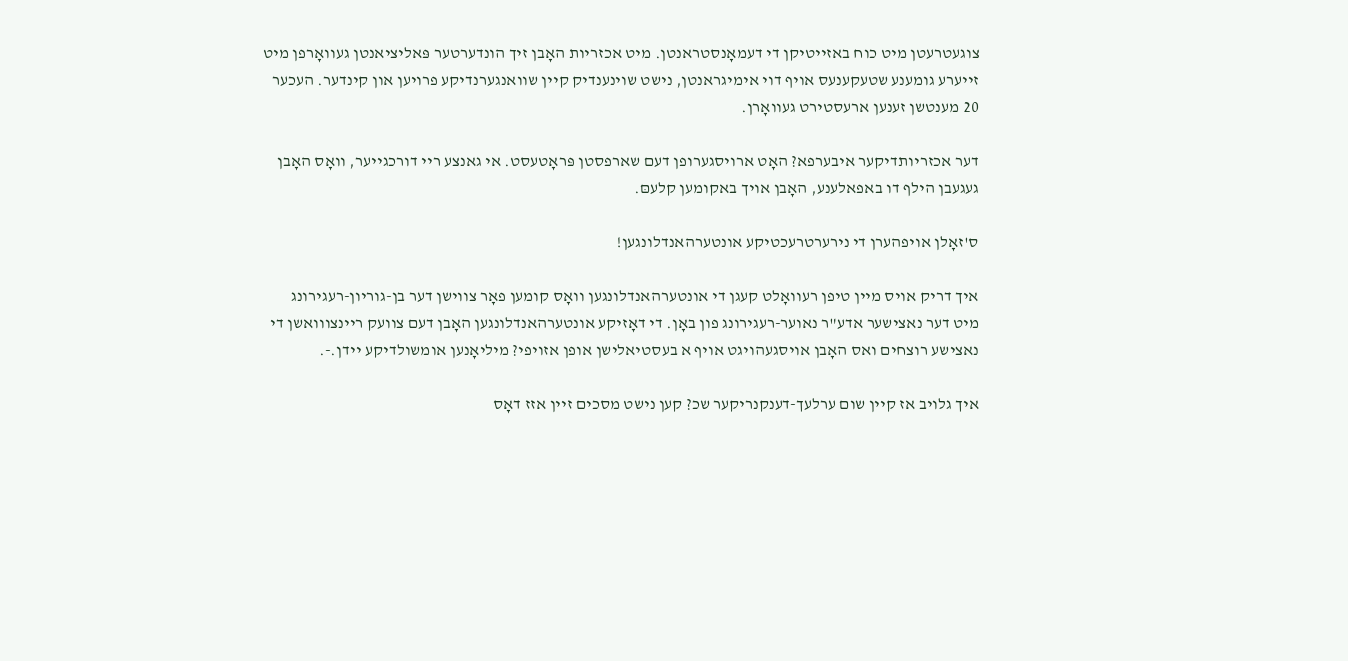צוגעטרעטן מיט כוח באזייטיקן די דעמאָנסטראנטן. מיט אכזריות האָבן זיך הונדערטער פּאליציאנטן געוואָרפן מיט זייערע גומענע שטעקענעס אויף דוי אימיגראנטן, נישט שוינענדיק קיין שוואנגערנדיקע פרויען און קינדער. העכער 20 מענטשן זענען ארעסטירט געוואָרן.

דער אכזריותדיקער איבערפא? האָט ארויסגערופן דעם שארפסטן פּראָטעסט. אי גאנצע ריי דורכגייער, וואָס האָבן געגעבן הילף דו באפאלענע, האָבן אויך באקומען קלעםּ.

ס'זאָלן אויפהערן די נירערטרעכטיקע אונטערהאנדלונגען!

איך דריק אויס מיין טיפן רעוואָלט קעגן די אונטערהאנדלונגען וואָס קומען פאָר צווישן דער בן-גוריון-רעגירונג מיט דער נאצישער אדע"ר נאוער-רעגירונג פון באָן. די דאָזיקע אונטערהאנדלונגען האָבן דעם צוועק ריינצווואשן די נאצישע רוצחים ואס האָבן אויסגעהויגט אויף א בעסטיאלישן אופן אזויפי? מיליאָנען אומשולדיקע יידן.-.

איך גלויב אז קיין שום ערלעך-דענקנריקער שכ? קען נישט מסכים זיין אזז דאָס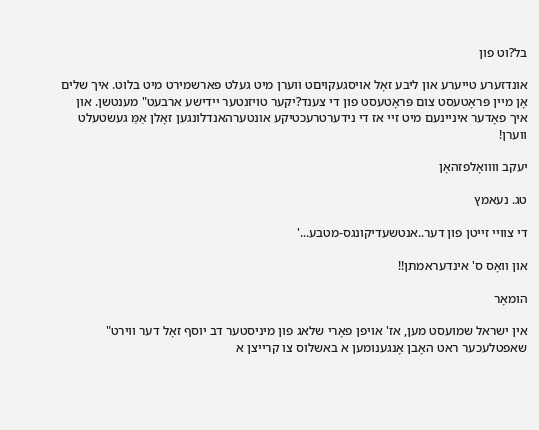בל?וט פון

אונדזערע טייערע און ליבע זאָל אויסגעקויםט ווערן מיט געלט פארשמירט מיט בלוט. איך שלים אָן מיין פּראָטעסט צום פּראָטעסט פון די צענד?יקער טויזנטער יידישע ארבעט" מענטשן. און איך פאָדער איניינעם מיט זיי אז די נידערטרעכטיקע אונטערהאנדלונגען זאָלן אַמַּ געשטעלט ווערן!

יעקב וװואָלפזהאָן

טג. נעאמץ

די צוויי זייטן פון דער..אנטשעדיקונגס-מטבע...'

און וואָס ס' אינדעראמתן!!

הומאָר

אין ישראל שמועסט מען, אז' אויפן פאָרי שלאג פון מיניסטער דב יוסף זאָל דער ווירט" שאפטלעכער ראט האָבן אָנגענומען א באשלוס צו קרייצן א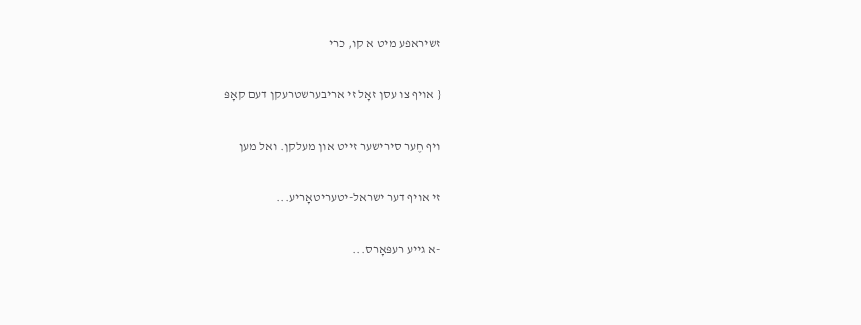זשיראפע מיט א קו, כרי

{ אויף צו עסן זאָל זי אריבערשטרעקן דעם קאָפּ

ויף חֶער סירישער זייט און מעלקן. ואל מען

זי אויף דער ישראל-יטעריטאָריע...

-א גייע רעפּאָרס...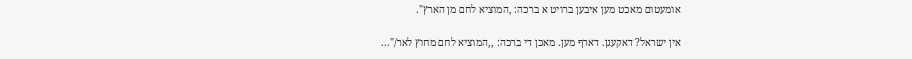אומעטום מאכט מען איבען ברויט א ברכה: ,המוציא לחם מן הארץ".

אין ישראל? דאקעגן. דארף מען. מאכן די ברכה: ,,המוציא לחם מחוץ לאר/"...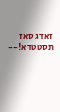זאדג סאז תסטטדא!--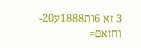3 זא 6ות1888ע20-וחזאםּ=